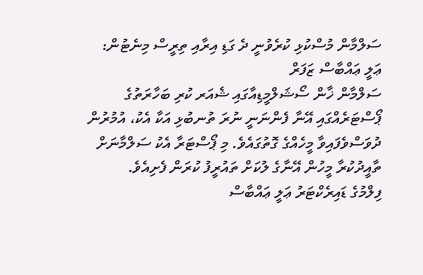ސަލްމާން މުސްކުޅި ކުރެވުނީ ދެ ގަޑި އިރާއި ތިރީސް މިނެޓުން: ޢަލީ ޢައްބާސް ޒަފަރް
ސަލްމާން ޚާން ސޯޝަލްމީޑިއާގައި ޝެއަރ ކުރި ބަހާރަތުގެ ޕޯސްޓަރެއްގައި އޭނާ ފެންނަނީ ނުރަ ތުނބުޅި އަކާ އެކު، އުމުރުން ދުވަސްވެފައިވާ މީހެއްގެ ގޮތުގައެވެ. މި ޕޯސްޓަރާ އެކު ސަލްމާނަށް ތާއީދުކުރާ މީހުން އޭނާގެ ލުކަށް ތައުރީފު ކުރަން ފެށިއެވެ.
ފިލްމުގެ ޑައިރެކްޓަރު ޢަލީ ޢައްބާސް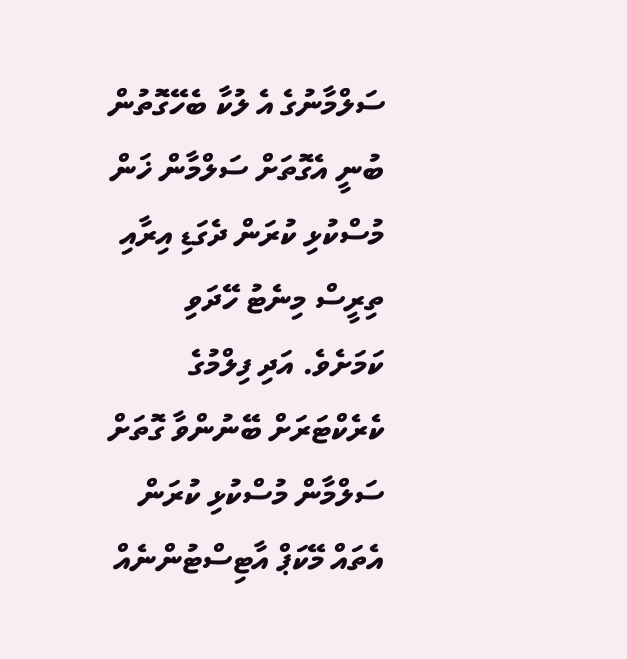ސަލްމާނުގެ އެ ލުކާ ބެހޭގޮތުން ބުނީ އެގޮތަށް ސަލްމާން ޚަން މުސްކުޅި ކުރަން ދެގަޑި އިރާއި ތިރީސް މިނެޓު ހޭދަވި ކަމަށެވެ. އަދި ފިލްމުގެ ކެރެކްޓަރަށް ބޭނުންވާ ގޮތަށް ސަލްމާން މުސްކުޅި ކުރަން އެތައް މޭކަޕް އާޓިސްޓުންނެއް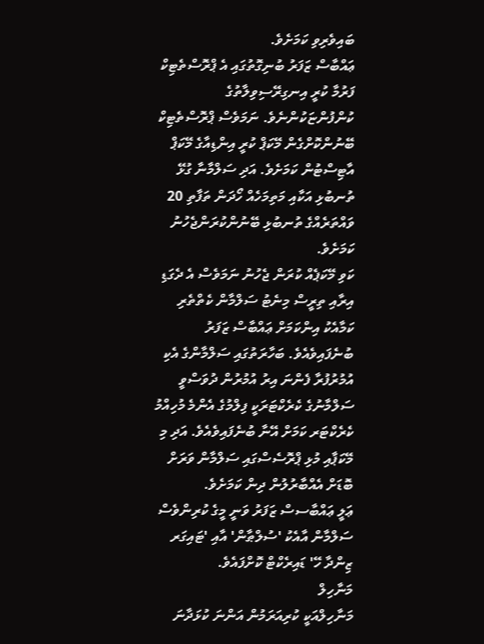ބައިވެރިވި ކަމަށެވެ.
ޢައްބާސް ޒަފަރު ބުނިގޮތުގައި އެ ޕްރޮސްތެޓިކް ފަރުމާ ކުރީ އިނގިރޭސިވިލާތުގެ ކުންފުންޏަކުންނެވެ. ނަމަވެސް ޕްރޮސްތެޓިކް ބޭނުންކޮށްގެން މޭކަޕް ކުރީ އިންޑިއާގެ މޭކަޕް އާޓިސްޓުން ކަމަށެވެ. އަދި ސަލްމާނާ ގުޅޭ ތުނބުޅި އަކާއި މަތިމަހެއް ހޯދަން ތަފާތި 20 ވައްތަރެއްގެ ތުނބުޅި ބޭނުންކުރަންޖެހުނު ކަމަށެވެ.
ކަވި މޭކަޕެއް ކުރަން ޖެހުނު ނަމަވެސް އެ ދެގަޑި އިރާއި ތިރީސް މިނެޓު ސަލްމާން ކެތްތެރި ކަމާއެކު އިންކަމަށް ޢައްބާސް ޒަފަރު ބުނެފައިވެއެވެ. ބަހާރަތުގައި ސަލްމާންގެ އެކި އުމުރުފުރާ ފެންނަ އިރު އުމުރުން ދުވަސްވީ ސަލްމާނުގެ ކެރެކްޓަރަކީ ފިލްމުގެ އެންމެ މުހިއްމު ކެރެކްޓަރ ކަމަށް އޭނާ ބުނެފައިވެއެވެ. އަދި މި މޭކަޕާއި މުޅި ޕްރޮސެސްގައި ސަލްމާން ވަރަށް ބޮޑަށް އެއްބާރުލުން ދިން ކަމަށެވެ.
ޢަލީ ޢައްބާސސް ޒަފަރު ވަނީ މީގެ ކުރިންވެސް ސަލްމާން އާއެކު 'ސުލްޠާން' އާއި 'ޓައިގަރ ޒިންދާ ހޭ' ޑައިރެކްޓް ކޮށްފައެވެ.
މަނާހިލް
މަނާހިލްއަކީ ކުރިއަރަމުން އަންނަ ކުޅަދާނަ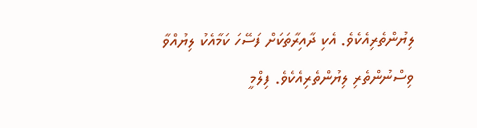ލިޔުންތެރިއެކެވެ. އެކި ދާއިރާތަކަށް ފަސޭހަ ކަމާއެކު ލިޔުއްވާ ވިސްނުންތެރި ލިޔުންތެރިއެކެވެ. ފިލްމީ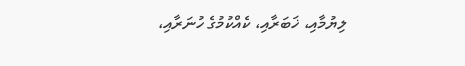ލިޔުމާއި، ޚަބަރާއި، ކެއްކުމުގެ ހުނަރާއި،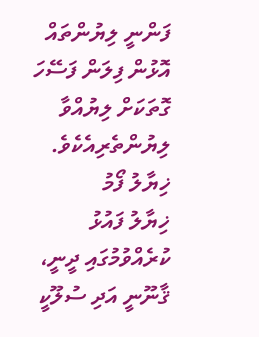ފަންނީ ލިޔުންތައް އޮޅުން ފިލަން ފަސޭހަ ގޮތަކަށް ލިޔުއްވާ ލިޔުންތެރިއެކެވެ.
ޚިޔާލު ފޯމު
ޚިޔާލު ފައުޅު ކުރެއްވުމުގައި ދީނީ، ޤާނޫނީ އަދި ސުލޫކީ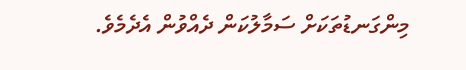މިންގަނޑުތަކަށް ސަމާލުކަން ދެއްވުން އެދެމެވެ.